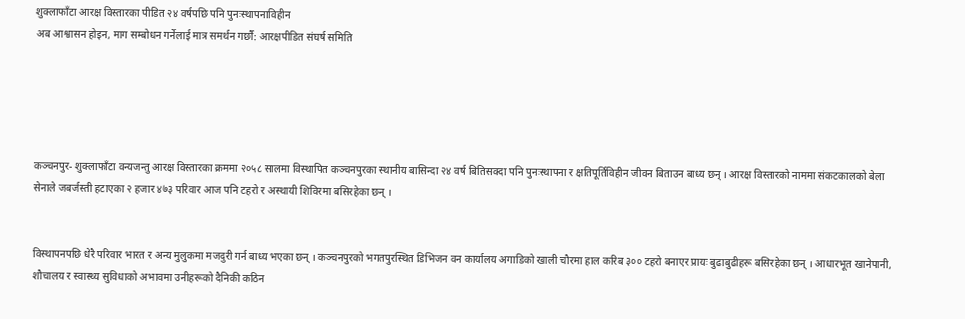शुक्लाफाँटा आरक्ष विस्तारका पीडित २४ वर्षपछि पनि पुनःस्थापनाविहीन
अब आश्वासन होइन, माग सम्बोधन गर्नेलाई मात्र समर्थन गर्छौं: आरक्षपीडित संघर्ष समिति





कञ्चनपुर- शुक्लाफाँटा वन्यजन्तु आरक्ष विस्तारका क्रममा २०५८ सालमा विस्थापित कञ्चनपुरका स्थानीय बासिन्दा २४ वर्ष बितिसक्दा पनि पुनःस्थापना र क्षतिपूर्तिविहीन जीवन बिताउन बाध्य छन् । आरक्ष विस्तारको नाममा संकटकालको बेला सेनाले जबर्जस्ती हटाएका २ हजार ४७३ परिवार आज पनि टहरो र अस्थायी शिविरमा बसिरहेका छन् ।


विस्थापनपछि धेरै परिवार भारत र अन्य मुलुकमा मजदुरी गर्न बाध्य भएका छन् । कञ्चनपुरको भगतपुरस्थित डिभिजन वन कार्यालय अगाडिको खाली चौरमा हाल करिब ३०० टहरो बनाएर प्रायः बुढाबुढीहरू बसिरहेका छन् । आधारभूत खानेपानी, शौचालय र स्वास्थ्य सुविधाको अभावमा उनीहरूको दैनिकी कठिन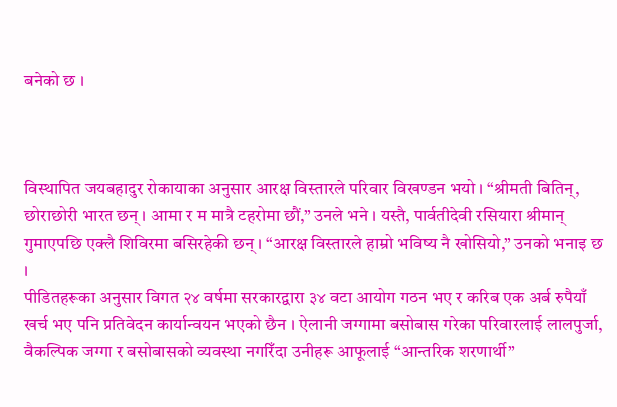बनेको छ ।



विस्थापित जयबहादुर रोकायाका अनुसार आरक्ष विस्तारले परिवार विखण्डन भयो । “श्रीमती बितिन्, छोराछोरी भारत छन् । आमा र म मात्रै टहरोमा छौं,” उनले भने । यस्तै, पार्वतीदेवी रसियारा श्रीमान् गुमाएपछि एक्लै शिविरमा बसिरहेकी छन् । “आरक्ष विस्तारले हाम्रो भविष्य नै खोसियो,” उनको भनाइ छ ।
पीडितहरूका अनुसार विगत २४ वर्षमा सरकारद्वारा ३४ वटा आयोग गठन भए र करिब एक अर्ब रुपैयाँ खर्च भए पनि प्रतिवेदन कार्यान्वयन भएको छैन । ऐलानी जग्गामा बसोबास गरेका परिवारलाई लालपुर्जा, वैकल्पिक जग्गा र बसोबासको व्यवस्था नगरिँदा उनीहरू आफूलाई “आन्तरिक शरणार्थी”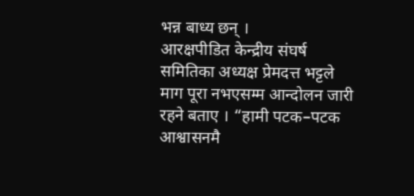भन्न बाध्य छन् ।
आरक्षपीडित केन्द्रीय संघर्ष समितिका अध्यक्ष प्रेमदत्त भट्टले माग पूरा नभएसम्म आन्दोलन जारी रहने बताए । “हामी पटक–पटक आश्वासनमै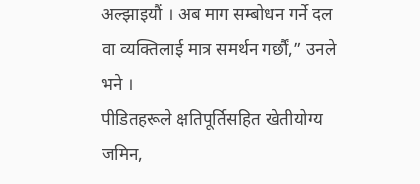अल्झाइयौं । अब माग सम्बोधन गर्ने दल वा व्यक्तिलाई मात्र समर्थन गर्छौं,” उनले भने ।
पीडितहरूले क्षतिपूर्तिसहित खेतीयोग्य जमिन,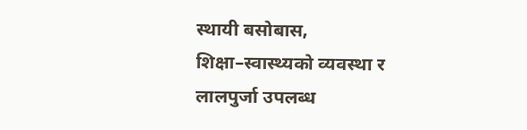स्थायी बसोबास, शिक्षा–स्वास्थ्यको व्यवस्था र लालपुर्जा उपलब्ध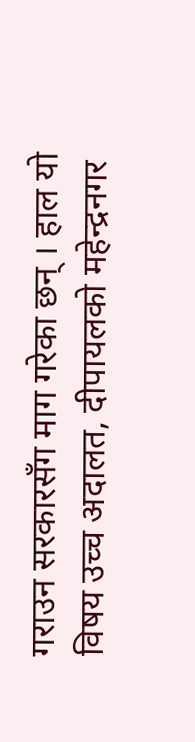गराउन सरकारसँग माग गरेका छन् । हाल यो विषय उच्च अदालत, दीपायलको महेन्द्रनगर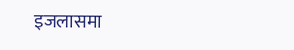इजलासमा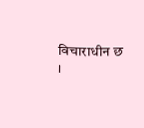विचाराधीन छ ।